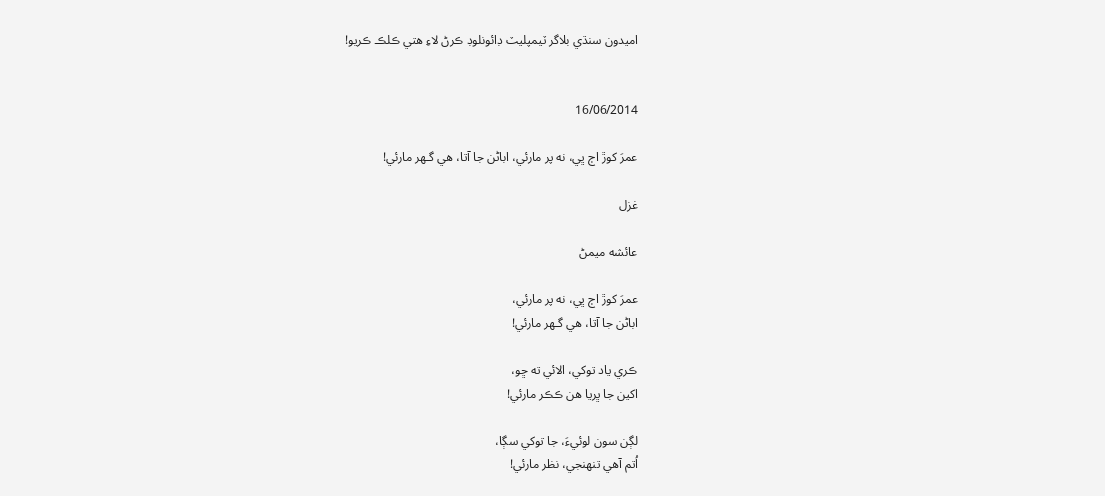امیدون سنڌي بلاگر ٽيمپليٽ ڊائونلوڊ ڪرڻ لاءِ هتي ڪلڪ ڪريو!


16/06/2014

عمرَ کوڙ اڄ ڀي، نه پر مارئي، اباڻن جا آتا، هي گـھر مارئي!

غزل

عائشه ميمڻ

عمرَ کوڙ اڄ ڀي، نه پر مارئي،
اباڻن جا آتا، هي گـھر مارئي!

ڪري ياد توکي، الائي ته ڇو،
اکين جا ڀريا هن ڪڪر مارئي!

لڳن سون لوئيءَ، جا توکي سڳا،
اُتم آهي تنهنجي، نظر مارئي!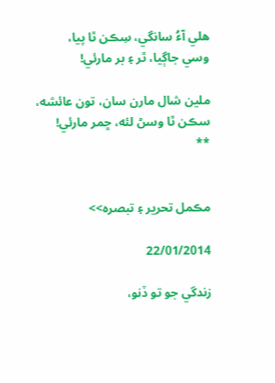هلي آءُ سانگي، سِڪن ٿا پيا،
وسي جاڳيا، ٿر ۽ بر مارئي!

ملين شال مارن سان، تون عائشه،
سڪن ٿا وسڻ لئه، ڇمر مارئي!
**


مڪمل تحرير ۽ تبصره>>

22/01/2014

زندگي جو تو ڏنو،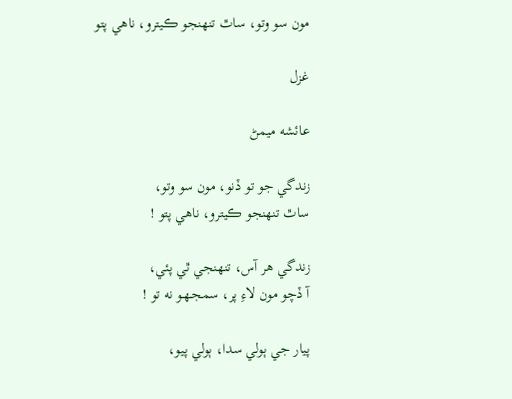مون سو وتو، ساٿ تنهنجو ڪيترو، ناهي پتو

غزل

عائشه ميمڻ

زندگي جو تو ڏنو، مون سو وتو،
ساٿ تنهنجو ڪيترو، ناهي پتو !

زندگي هر آس، تنهنجي ٿي پئي،
آ ڏچو مون لاءِ پر، سمجـھـو نه تو !

پيار جي ٻولي سدا، ٻولي پيو،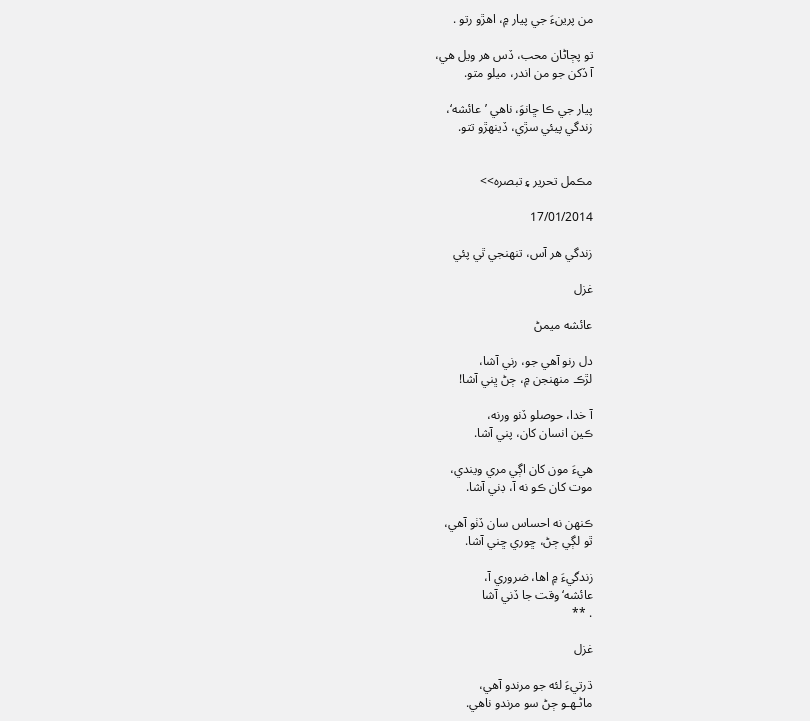من پرينءَ جي پيار ۾، اهڙو رتو .

تو پڄاڻان محب، ڏس هر ويل هي،
آ ڏکن جو من اندر، ميلو متو.

پيار جي ڪا ڇانوَ، ناهي ’عائشه‘،
زندگي پيئي سڙي، ڏينهڙو تتو.


مڪمل تحرير ۽ تبصره>>

17/01/2014

زندگي هر آس، تنهنجي ٿي پئي

غزل

عائشه ميمڻ

دل رنو آهي جو، رني آشا،
لڙڪ منهنجن ۾، ڄڻ ڀني آشا!

آ خدا، حوصلو ڏنو ورنه،
ڪين انسان کان، پني آشا.

هيءَ مون کان اڳي مري ويندي،
موت کان ڪو نه آ، ڊني آشا.

ڪنهن نه احساس سان ڏٺو آهي،
ٿو لڳي ڄڻ، ڇوري ڇني آشا.

زندگيءَ ۾ اها، ضروري آ،
عائشه‘ وقت جا ڏني آشا
. **

غزل

ڌرتيءَ لئه جو مرندو آهي،
ماڻـھـو ڄڻ سو مرندو ناهي.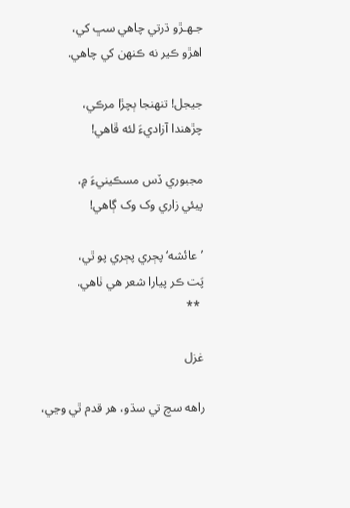جـھـڙو ڌرتي چاهي سڀ کي،
اهڙو ڪير نه ڪنهن کي چاهي.

جيجل! تنهنجا ٻچڙا مرڪي،
چڙهندا آزاديءَ لئه ڦاهي!

مجبوري ڏس مسڪينيءَ ۾،
پيئي زاري وک وک ڳاهي!

’عائشه‘ پڄري پڄري پو ٿي،
پَت ڪر پيارا شعر هي ٺاهي.
 **

غزل

راهه سچ تي سڌو، هر قدم ٿي وڃي،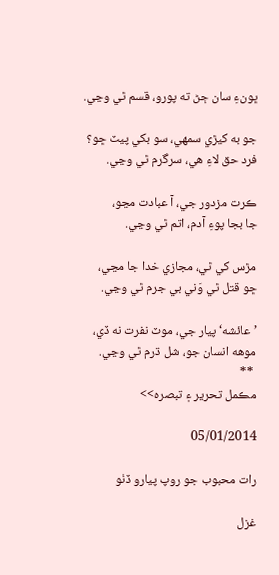ڀونءِ سان ڄڻ ته پورو، قسم ٿي وڃي.

جو به کيڙي سمهي، سو بکي پيٽ ڇو؟
فرد حق لاءِ هي، سرگرم ٿي وڃي.

ڪرت مزدور جي، آ عبادت مڃو،
جا بجا پوءِ آدم، اتم ٿي وڃي.

مڙس کي ٿي، مجازي خدا جا مڃي،
ڇو قتل ٿي وَني بي جرم ٿي وڃي.

’عائشه‘ پيار جي، موٽ نفرت نه ڏي،
موهه انسان جو، شل ڌرم ٿي وڃي.
 **
مڪمل تحرير ۽ تبصره>>

05/01/2014

رات محبوب جو روپ پيارو ڏٺو

غزل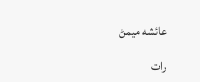عائشه ميمڻ

رات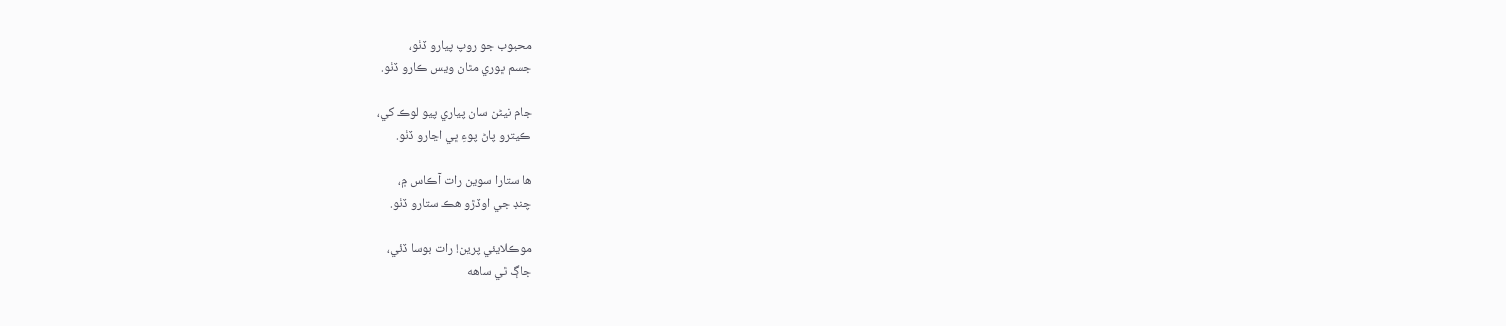محبوب جو روپ پيارو ڏٺو،
جسم ڀوري مٿان ويس ڪارو ڏٺو.

جام نيڻن سان پياري پيو لوڪ کي،
ڪيترو پاڻ پوءِ ڀي اڃارو ڏٺو.

ها ستارا سوين رات آڪاس ۾،
چنڊ جي اوڏڙو هڪ ستارو ڏٺو.

موڪلايئي پرين! رات بوسا ڏئي،
جاڳ ٿي ساهه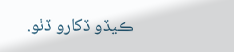ڪيڏو ڏکارو ڏٺو.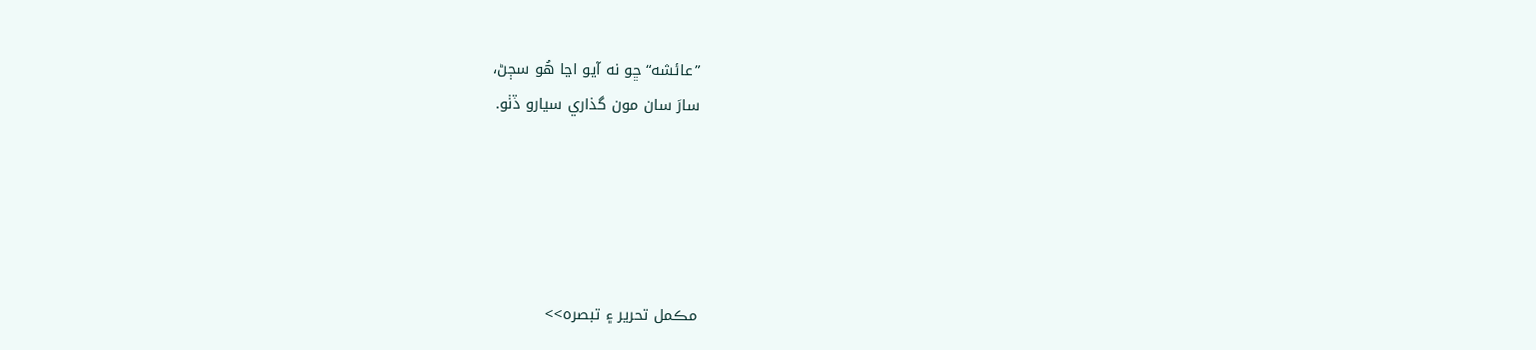”عائشه“ ڇو نه آيو اڃا هُو سڄڻ،
سارَ سان مون گذاري سيارو ڏٺو.





مڪمل تحرير ۽ تبصره>>